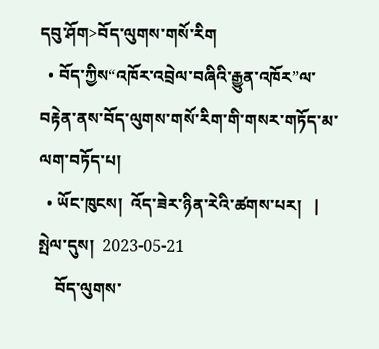དབུ་ཤོག>བོད་ལུགས་གསོ་རིག
  • བོད་ཀྱིས“འཁོར་འབྲེལ་བཞིའི་རྒྱུན་འཁོར”ལ་བརྟེན་ནས་བོད་ལུགས་གསོ་རིག་གི་གསར་གཏོད་མ་ལག་བཏོད་པ།
  • ཡོང་ཁུངས།  འོད་ཟེར་ཉིན་རེའི་ཚགས་པར།   |     སྤེལ་དུས།  2023-05-21
    བོད་ལུགས་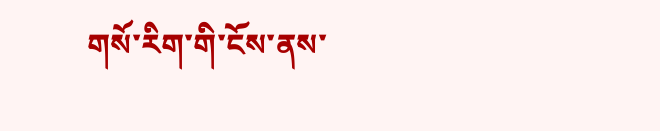གསོ་རིག་གི་ངོས་ནས་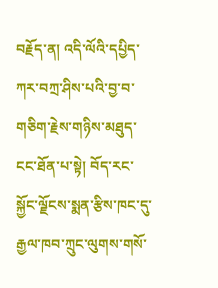བརྗོད་ན། འདི་ལོའི་དཔྱིད་ཀར་བཀྲ་ཤིས་པའི་བྱ་བ་གཅིག་རྗེས་གཉིས་མཐུད་ངང་ཐོན་པ་སྟེ། བོད་རང་སྐྱོང་ལྗོངས་སྨན་རྩིས་ཁང་དུ་རྒྱལ་ཁབ་ཀྲུང་ལུགས་གསོ་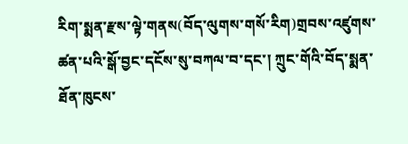རིག་སྨན་རྫས་ལྟེ་གནས(བོད་ལུགས་གསོ་རིག)གྲབས་འཛུགས་ཚན་པའི་སྒོ་བྱང་དངོས་སུ་བཀལ་བ་དང་། ཀྲུང་གོའི་བོད་སྨན་ཐོན་ཁུངས་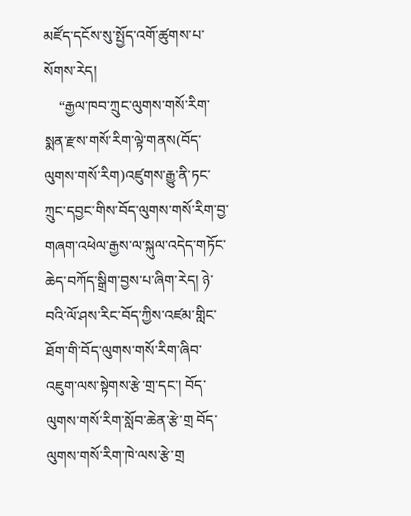མཛོད་དངོས་སུ་སྤྱོད་འགོ་ཚུགས་པ་སོགས་རེད།
    “རྒྱལ་ཁབ་ཀྲུང་ལུགས་གསོ་རིག་སྨན་རྫས་གསོ་རིག་ལྟེ་གནས(བོད་ལུགས་གསོ་རིག)འཛུགས་རྒྱུ་ནི་ཏང་ཀྲུང་དབྱང་གིས་བོད་ལུགས་གསོ་རིག་བྱ་གཞག་འཕེལ་རྒྱས་ལ་སྐུལ་འདེད་གཏོང་ཆེད་བཀོད་སྒྲིག་བྱས་པ་ཞིག་རེད། ཉེ་བའི་ལོ་ཤས་རིང་བོད་ཀྱིས་འཛམ་གླིང་ཐོག་གི་བོད་ལུགས་གསོ་རིག་ཞིབ་འཇུག་ལས་སྟེགས་རྩེ་གྲ་དང་། བོད་ལུགས་གསོ་རིག་སློབ་ཆེན་རྩེ་གྲ བོད་ལུགས་གསོ་རིག་ཁེ་ལས་རྩེ་གྲ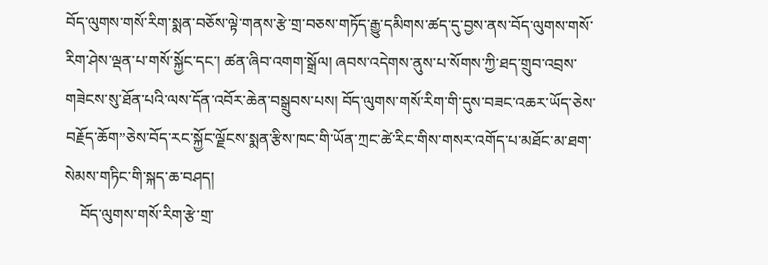བོད་ལུགས་གསོ་རིག་སྨན་བཅོས་ལྟེ་གནས་རྩེ་གྲ་བཅས་གཏོད་རྒྱུ་དམིགས་ཚད་དུ་བྱས་ནས་བོད་ལུགས་གསོ་རིག་ཤེས་ལྡན་པ་གསོ་སྐྱོང་དང་། ཚན་ཞིབ་འགག་སྒྲོལ། ཞབས་འདེགས་ནུས་པ་སོགས་ཀྱི་ཐད་གྲུབ་འབྲས་གཟེངས་སུ་ཐོན་པའི་ལས་དོན་འབོར་ཆེན་བསྒྲུབས་པས། བོད་ལུགས་གསོ་རིག་གི་དུས་བཟང་འཆར་ཡོད་ཅེས་བརྗོད་ཆོག”ཅེས་བོད་རང་སྐྱོང་ལྗོངས་སྨན་རྩིས་ཁང་གི་ཡོན་ཀྲང་ཚེ་རིང་གིས་གསར་འགོད་པ་མཐོང་མ་ཐག་སེམས་གཏིང་གི་སྐད་ཆ་བཤད།
    བོད་ལུགས་གསོ་རིག་རྩེ་གྲ་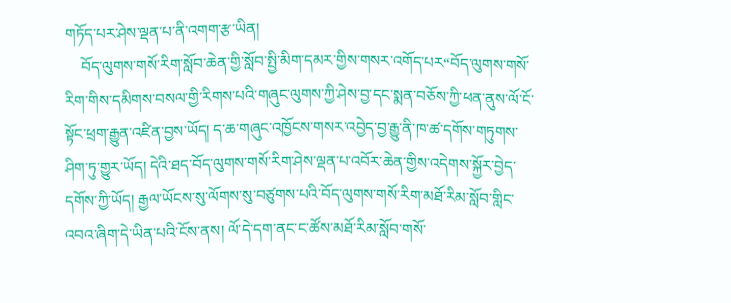གཏོད་པར་ཤེས་ལྡན་པ་ནི་འགག་རྩ་ཡིན།
    བོད་ལུགས་གསོ་རིག་སློབ་ཆེན་གྱི་སློབ་སྤྱི་མིག་དམར་གྱིས་གསར་འགོད་པར“བོད་ལུགས་གསོ་རིག་གིས་དམིགས་བསལ་གྱི་རིགས་པའི་གཞུང་ལུགས་ཀྱི་ཤེས་བྱ་དང་སྨན་བཅོས་ཀྱི་ཕན་ནུས་ལོ་ངོ་སྟོང་ཕྲག་རྒྱུན་འཛིན་བྱས་ཡོད། ད་ཆ་གཞུང་འཁྱོངས་གསར་འབྱེད་བྱ་རྒྱུ་ནི་ཁ་ཚ་དགོས་གཏུགས་ཤིག་ཏུ་གྱུར་ཡོད། དེའི་ཐད་བོད་ལུགས་གསོ་རིག་ཤེས་ལྡན་པ་འབོར་ཆེན་གྱིས་འདེགས་སྐྱོར་བྱེད་དགོས་ཀྱི་ཡོད། རྒྱལ་ཡོངས་སུ་ལོགས་སུ་བཙུགས་པའི་བོད་ལུགས་གསོ་རིག་མཐོ་རིམ་སློབ་གླིང་འབའ་ཞིག་དེ་ཡིན་པའི་ངོས་ནས། ལོ་དེ་དག་ནང་ང་ཚོས་མཐོ་རིམ་སློབ་གསོ་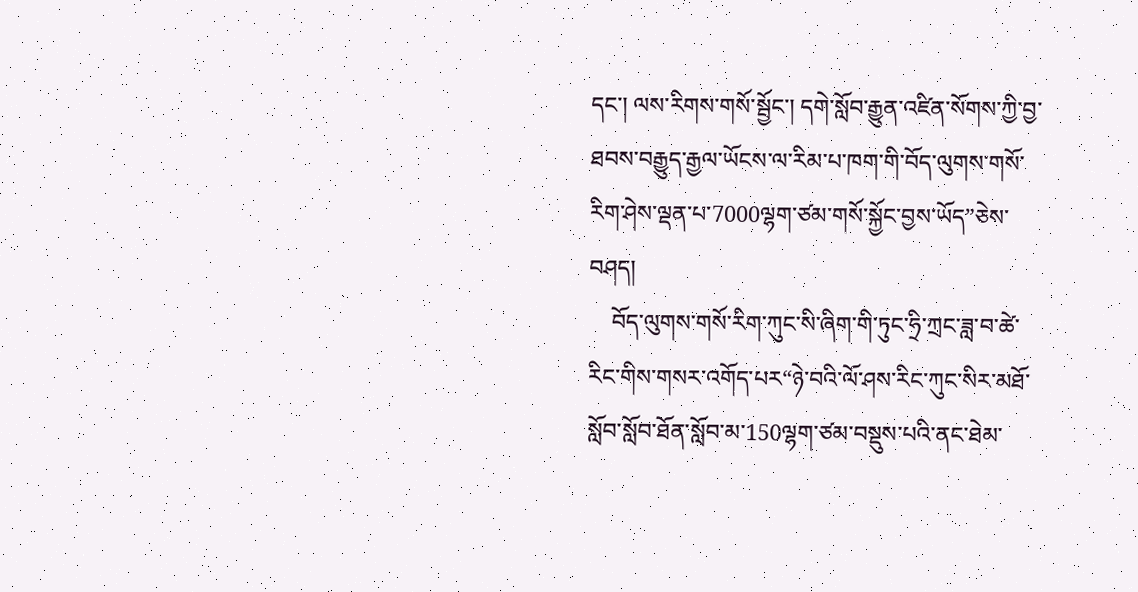དང་། ལས་རིགས་གསོ་སྦྱོང་། དགེ་སློབ་རྒྱུན་འཛིན་སོགས་ཀྱི་བྱ་ཐབས་བརྒྱུད་རྒྱལ་ཡོངས་ལ་རིམ་པ་ཁག་གི་བོད་ལུགས་གསོ་རིག་ཤེས་ལྡན་པ་7000ལྷག་ཙམ་གསོ་སྐྱོང་བྱས་ཡོད”ཅེས་བཤད།
    བོད་ལུགས་གསོ་རིག་ཀུང་སི་ཞིག་གི་ཏུང་ཧྲི་ཀྲང་ཟླ་བ་ཚེ་རིང་གིས་གསར་འགོད་པར“ཉེ་བའི་ལོ་ཤས་རིང་ཀུང་སིར་མཐོ་སློབ་སློབ་ཐོན་སློབ་མ་150ལྷག་ཙམ་བསྡུས་པའི་ནང་ཐེམ་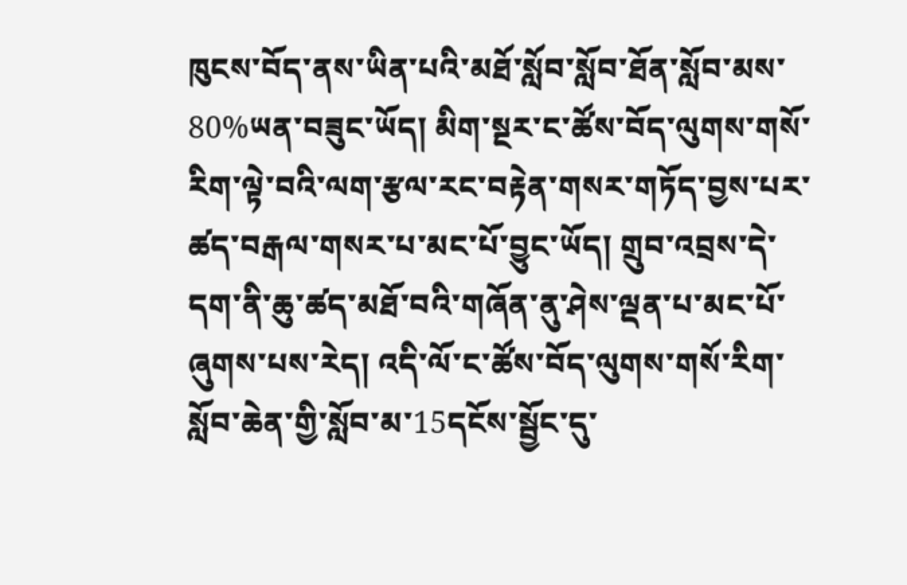ཁུངས་བོད་ནས་ཡིན་པའི་མཐོ་སློབ་སློབ་ཐོན་སློབ་མས་80%ཡན་བཟུང་ཡོད། མིག་སྔར་ང་ཚོས་བོད་ལུགས་གསོ་རིག་ལྟེ་བའི་ལག་རྩལ་རང་བརྟེན་གསར་གཏོད་བྱས་པར་ཚད་བརྒལ་གསར་པ་མང་པོ་བྱུང་ཡོད། གྲུབ་འབྲས་དེ་དག་ནི་ཆུ་ཚད་མཐོ་བའི་གཞོན་ནུ་ཤེས་ལྡན་པ་མང་པོ་ཞུགས་པས་རེད། འདི་ལོ་ང་ཚོས་བོད་ལུགས་གསོ་རིག་སློབ་ཆེན་གྱི་སློབ་མ་15དངོས་སྦྱོང་དུ་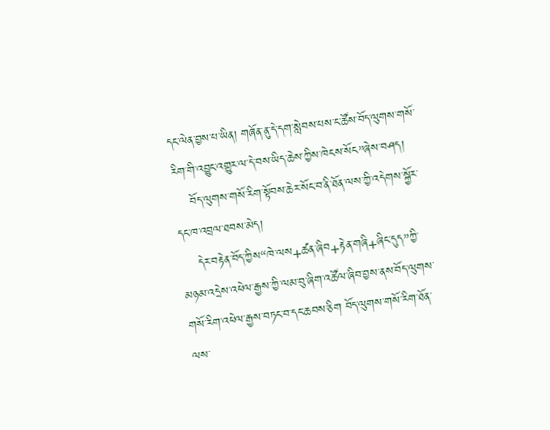དང་ལེན་བྱས་པ་ཡིན། གཞོན་ནུ་དེ་དག་སླེབས་པས་ང་ཚོས་བོད་ལུགས་གསོ་རིག་གི་འབྱུང་འགྱུར་ལ་དེ་བས་ཡིད་ཆེས་ཀྱིས་ཁེངས་སོང”ཞེས་བཤད།
    བོད་ལུགས་གསོ་རིག་སྟོབས་ཆེར་སོང་བ་ནི་ཐོན་ལས་ཀྱི་འདེགས་སྐྱོར་དང་ཁ་འབྲལ་ཐབས་མེད།
    དེར་བརྟེན་བོད་ཀྱིས“ཁེ་ལས+ཚན་ཞིབ+རྟེན་གཞི+ཞིང་དུད”ཀྱི་མཉམ་འདྲེས་འཕེལ་རྒྱས་ཀྱི་ལམ་བུ་ཞིག་འཚོལ་ཞིབ་བྱས་ནས་བོད་ལུགས་གསོ་རིག་འཕེལ་རྒྱས་བཏང་བ་དང་ཆབས་ཅིག བོད་ལུགས་གསོ་རིག་ཐོན་ལས་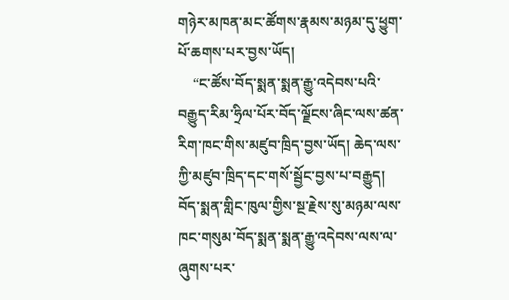གཉེར་མཁན་མང་ཚོགས་རྣམས་མཉམ་དུ་ཕྱུག་པོ་ཆགས་པར་བྱས་ཡོད།
    “ང་ཚོས་བོད་སྨན་སྨན་རྒྱུ་འདེབས་པའི་བརྒྱུད་རིམ་ཧྲིལ་པོར་བོད་ལྗོངས་ཞིང་ལས་ཚན་རིག་ཁང་གིས་མཛུབ་ཁྲིད་བྱས་ཡོད། ཆེད་ལས་ཀྱི་མཛུབ་ཁྲིད་དང་གསོ་སྦྱོང་བྱས་པ་བརྒྱུད། བོད་སྨན་གླིང་ཁུལ་གྱིས་སྔ་རྗེས་སུ་མཉམ་ལས་ཁང་གསུམ་བོད་སྨན་སྨན་རྒྱུ་འདེབས་ལས་ལ་ཞུགས་པར་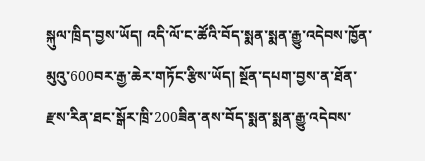སྐུལ་ཁྲིད་བྱས་ཡོད། འདི་ལོ་ང་ཚོའི་བོད་སྨན་སྨན་རྒྱུ་འདེབས་ཁྱོན་མུའུ་600བར་རྒྱ་ཆེར་གཏོང་རྩིས་ཡོད། སྔོན་དཔག་བྱས་ན་ཐོན་རྫས་རིན་ཐང་སྒོར་ཁྲི་200ཟིན་ནས་བོད་སྨན་སྨན་རྒྱུ་འདེབས་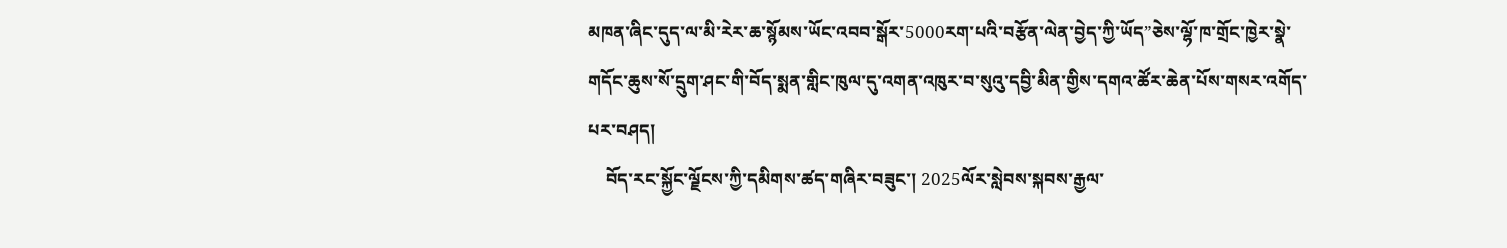མཁན་ཞིང་དུད་ལ་མི་རེར་ཆ་སྙོམས་ཡོང་འབབ་སྒོར་5000རག་པའི་བརྩོན་ལེན་བྱེད་ཀྱི་ཡོད”ཅེས་ལྷོ་ཁ་གྲོང་ཁྱེར་སྣེ་གདོང་ཆུས་སོ་དྲུག་ཤང་གི་བོད་སྨན་གླིང་ཁུལ་དུ་འགན་འཁུར་བ་སུའུ་དབྱི་མིན་གྱིས་དགའ་ཚོར་ཆེན་པོས་གསར་འགོད་པར་བཤད།
    བོད་རང་སྐྱོང་ལྗོངས་ཀྱི་དམིགས་ཚད་གཞིར་བཟུང་། 2025ལོར་སླེབས་སྐབས་རྒྱལ་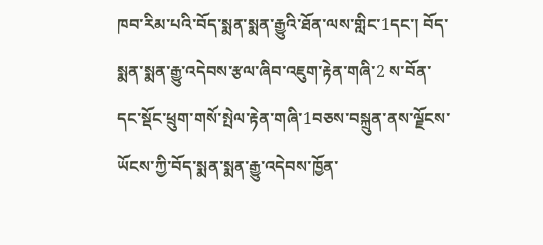ཁབ་རིམ་པའི་བོད་སྨན་སྨན་རྒྱུའི་ཐོན་ལས་གླིང་1དང་། བོད་སྨན་སྨན་རྒྱུ་འདེབས་རྩལ་ཞིབ་འཇུག་རྟེན་གཞི་2 ས་བོན་དང་སྡོང་ཕྲུག་གསོ་སྤེལ་རྟེན་གཞི་1བཅས་བསྐྲུན་ནས་ལྗོངས་ཡོངས་ཀྱི་བོད་སྨན་སྨན་རྒྱུ་འདེབས་ཁྱོན་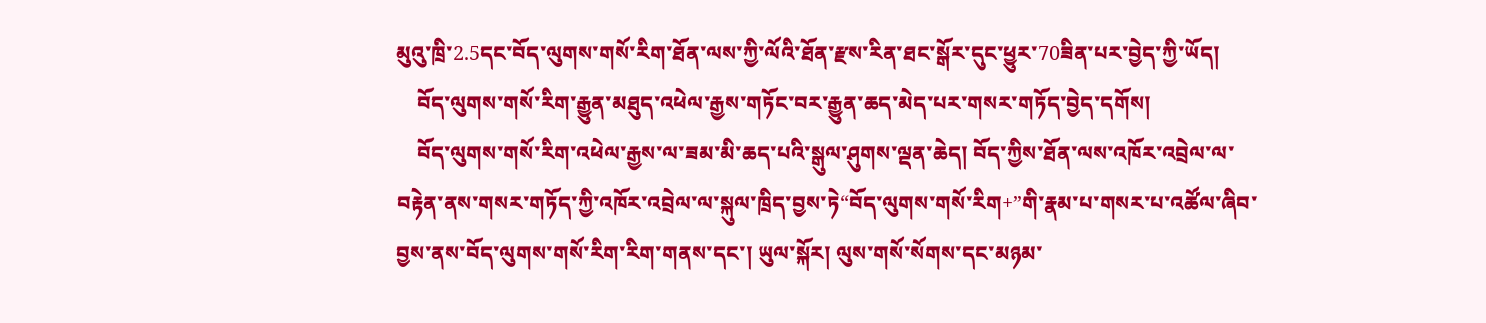མུའུ་ཁྲི་2.5དང་བོད་ལུགས་གསོ་རིག་ཐོན་ལས་ཀྱི་ལོའི་ཐོན་རྫས་རིན་ཐང་སྒོར་དུང་ཕྱུར་70ཟིན་པར་བྱེད་ཀྱི་ཡོད།
    བོད་ལུགས་གསོ་རིག་རྒྱུན་མཐུད་འཕེལ་རྒྱས་གཏོང་བར་རྒྱུན་ཆད་མེད་པར་གསར་གཏོད་བྱེད་དགོས།
    བོད་ལུགས་གསོ་རིག་འཕེལ་རྒྱས་ལ་ཟམ་མི་ཆད་པའི་སྒུལ་ཤུགས་ལྡན་ཆེད། བོད་ཀྱིས་ཐོན་ལས་འཁོར་འབྲེལ་ལ་བརྟེན་ནས་གསར་གཏོད་ཀྱི་འཁོར་འབྲེལ་ལ་སྐུལ་ཁྲིད་བྱས་ཏེ“བོད་ལུགས་གསོ་རིག+”གི་རྣམ་པ་གསར་པ་འཚོལ་ཞིབ་བྱས་ནས་བོད་ལུགས་གསོ་རིག་རིག་གནས་དང་། ཡུལ་སྐོར། ལུས་གསོ་སོགས་དང་མཉམ་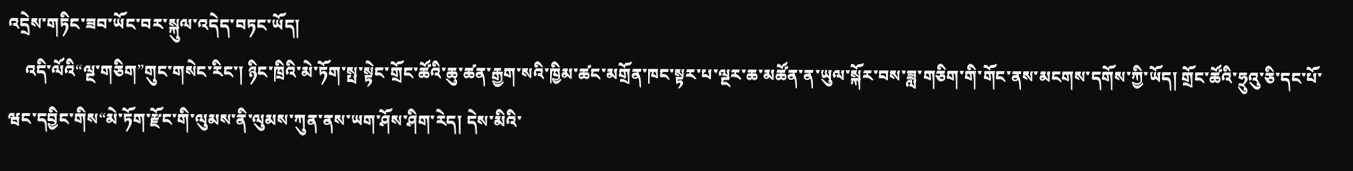འདྲེས་གཏིང་ཟབ་ཡོང་བར་སྐུལ་འདེད་བཏང་ཡོད།
    འདི་ལོའི“ལྔ་གཅིག”གུང་གསེང་རིང་། ཉིང་ཁྲིའི་མེ་ཏོག་སྤ་སྟེང་གྲོང་ཚོའི་ཆུ་ཚན་རྒྱག་སའི་ཁྱིམ་ཚང་མགྲོན་ཁང་སྟར་པ་ལྔར་ཆ་མཚོན་ན་ཡུལ་སྐོར་བས་ཟླ་གཅིག་གི་གོང་ནས་མངགས་དགོས་ཀྱི་ཡོད། གྲོང་ཚོའི་ཧྲུའུ་ཅི་དང་པོ་ཝང་དབྱིང་གིས“མེ་ཏོག་རྫོང་གི་ལུམས་ནི་ལུམས་ཀུན་ནས་ཡག་ཤོས་ཤིག་རེད། དེས་མིའི་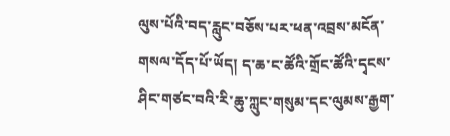ལུས་པོའི་བད་རླུང་བཅོས་པར་ཕན་འབྲས་མངོན་གསལ་དོད་པོ་ཡོད། ད་ཆ་ང་ཚོའི་གྲོང་ཚོའི་དྭངས་ཤིང་གཙང་བའི་རི་ཆུ་ཀླུང་གསུམ་དང་ལུམས་རྒྱག་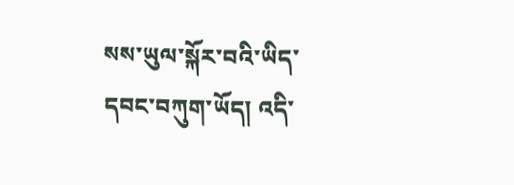སས་ཡུལ་སྐོར་བའི་ཡིད་དབང་བཀུག་ཡོད། འདི་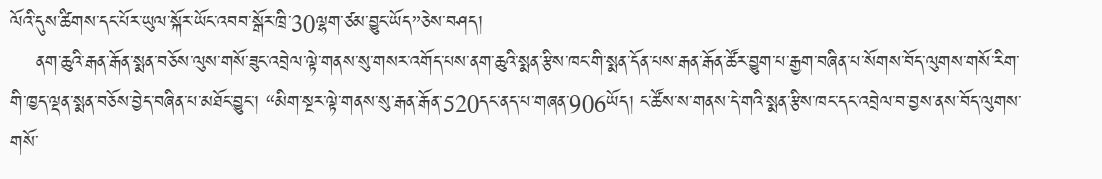ལོའི་དུས་ཚིགས་དང་པོར་ཡུལ་སྐོར་ཡོང་འབབ་སྒོར་ཁྲི་30ལྷག་ཙམ་བྱུང་ཡོད”ཅེས་བཤད།
    ནག་ཆུའི་རྒན་རྒོན་སྨན་བཅོས་ལུས་གསོ་ཟུང་འབྲེལ་ལྟེ་གནས་སུ་གསར་འགོད་པས་ནག་ཆུའི་སྨན་རྩིས་ཁང་གི་སྨན་དོན་པས་རྒན་རྒོན་ཚོར་བྱུག་པ་རྒྱག་བཞིན་པ་སོགས་བོད་ལུགས་གསོ་རིག་གི་ཁྱད་ལྡན་སྨན་བཅོས་བྱེད་བཞིན་པ་མཐོང་བྱུང་། “མིག་སྔར་ལྟེ་གནས་སུ་རྒན་རྒོན་520དང་ནད་པ་གཞན་906ཡོད། ང་ཚོས་ས་གནས་དེ་གའི་སྨན་རྩིས་ཁང་དང་འབྲེལ་བ་བྱས་ནས་བོད་ལུགས་གསོ་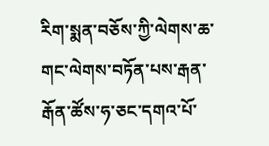རིག་སྨན་བཅོས་ཀྱི་ལེགས་ཆ་གང་ལེགས་བཏོན་པས་རྒན་རྒོན་ཚོས་ཧ་ཅང་དགའ་པོ་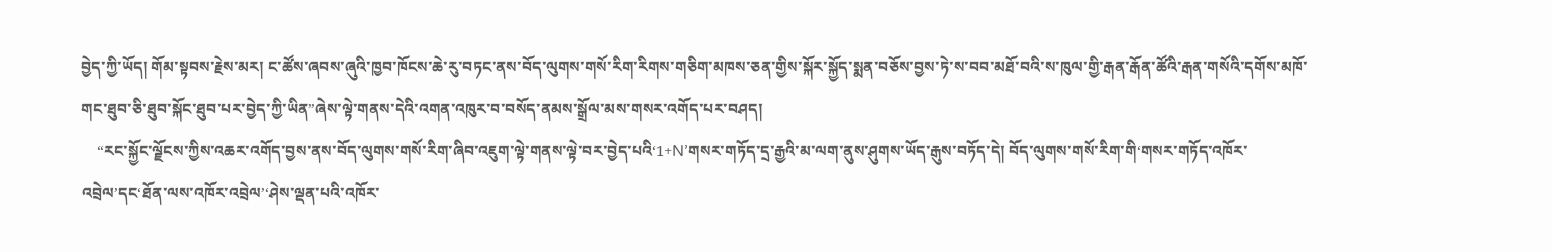བྱེད་ཀྱི་ཡོད། གོམ་སྟབས་རྗེས་མར། ང་ཚོས་ཞབས་ཞུའི་ཁྱབ་ཁོངས་ཆེ་རུ་བཏང་ནས་བོད་ལུགས་གསོ་རིག་རིགས་གཅིག་མཁས་ཅན་གྱིས་སྐོར་སྐྱོད་སྨན་བཅོས་བྱས་ཏེ་ས་བབ་མཐོ་བའི་ས་ཁུལ་གྱི་རྒན་རྒོན་ཚོའི་རྒན་གསོའི་དགོས་མཁོ་གང་ཐུབ་ཅི་ཐུབ་སྐོང་ཐུབ་པར་བྱེད་ཀྱི་ཡིན”ཞེས་ལྟེ་གནས་དེའི་འགན་འཁུར་བ་བསོད་ནམས་སྒྲོལ་མས་གསར་འགོད་པར་བཤད།
    “རང་སྐྱོང་ལྗོངས་ཀྱིས་འཆར་འགོད་བྱས་ནས་བོད་ལུགས་གསོ་རིག་ཞིབ་འཇུག་ལྟེ་གནས་ལྟེ་བར་བྱེད་པའི‘1+N’གསར་གཏོད་དྲ་རྒྱའི་མ་ལག་ནུས་ཤུགས་ཡོད་རྒུས་བཏོད་དེ། བོད་ལུགས་གསོ་རིག་གི‘གསར་གཏོད་འཁོར་འབྲེལ’དང‘ཐོན་ལས་འཁོར་འབྲེལ’‘ཤེས་ལྡན་པའི་འཁོར་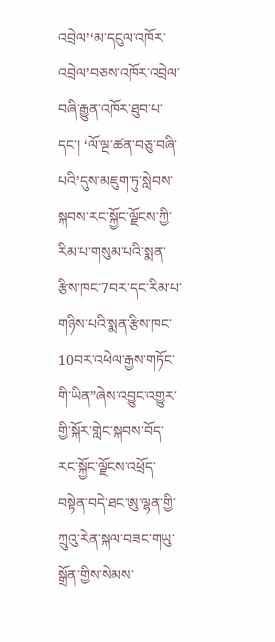འབྲེལ’‘མ་དངུལ་འཁོར་འབྲེལ’བཅས་འཁོར་འབྲེལ་བཞི་རྒྱུན་འཁོར་ཐུབ་པ་དང་། ‘ལོ་ལྔ་ཚན་བཅུ་བཞི་པའི’དུས་མཇུག་ཏུ་སླེབས་སྐབས་རང་སྐྱོང་ལྗོངས་ཀྱི་རིམ་པ་གསུམ་པའི་སྨན་རྩིས་ཁང་7བར་དང་རིམ་པ་གཉིས་པའི་སྨན་རྩིས་ཁང་10བར་འཕེལ་རྒྱས་གཏོང་གི་ཡིན”ཞེས་འབྱུང་འགྱུར་གྱི་སྐོར་གླེང་སྐབས་བོད་རང་སྐྱོང་ལྗོངས་འཕྲོད་བསྟེན་བདེ་ཐང་ཨུ་ལྷན་གྱི་ཀྲུའུ་རེན་སྐལ་བཟང་གཡུ་སྒྲོན་གྱིས་སེམས་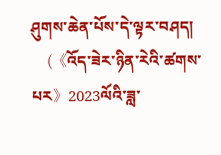ཤུགས་ཆེན་པོས་དེ་ལྟར་བཤད།
    (《འོད་ཟེར་ཉིན་རེའི་ཚགས་པར》2023ལོའི་ཟླ་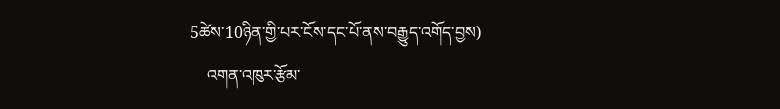5ཚེས་10ཉིན་གྱི་པར་ངོས་དང་པོ་ནས་བརྒྱུད་འགོད་བྱས)
    འགན་འཁུར་རྩོམ་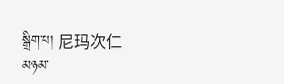སྒྲིག་པ། 尼玛次仁
མཉམ་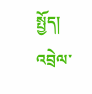སྤྱོད།
འབྲེལ་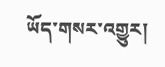ཡོད་གསར་འགྱུར།